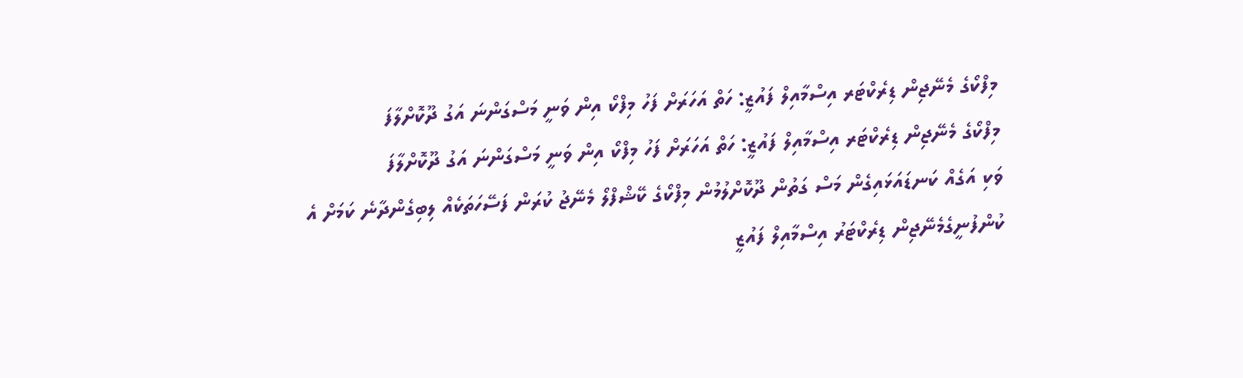މިފްކޯގެ މެނޭޖިން ޑިރެކްޓަރ އިސްމާއިލް ފައުޒީ: ހަތް އަހަރަށް ފަހު މިފްކޯ އިން ވަނީ މަސްގަންނަ އަގު ދޫކޮށްލާފަ
މިފްކޯގެ މެނޭޖިން ޑިރެކްޓަރ އިސްމާއިލް ފައުޒީ: ހަތް އަހަރަށް ފަހު މިފްކޯ އިން ވަނީ މަސްގަންނަ އަގު ދޫކޮށްލާފަ
ވަކި އަގެއް ކަނޑައަޅައިގެން މަސް ގަތުން ދޫކޮށްލުމުން މިފްކޯގެ ކޭޝްފްލޯ މެނޭޖު ކުރަން ފަސޭހަތަކެއް ލިބިގެންދާނެ ކަމަށް އެ ކުންފުނީގެމެނޭޖިން ޑިރެކްޓަރު އިސްމާއިލް ފައުޒީ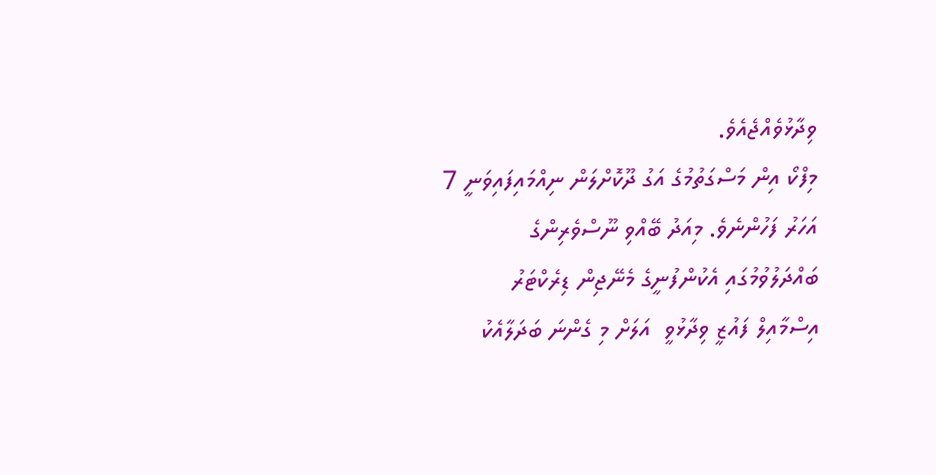ވިދާޅުވެއްޖެއެވެ.
މިފްކޯ އިން މަސްގަތުމުގެ އަގު ދޫކޮށްލަން ނިއްމައިފައިވަނީ 7 އަހަރު ފަހުންނެވެ. މިއަދު ބޭއްވި ނޫސްވެރިންގެ ބައްދަލުވުމުގައި އެކުންފުނީގެ މެނޭޖިން ޑިރެކްޓަރު އިސްމާއިލް ފައުޒީ ވިދާޅުވީ  އަލަށް މި ގެންނަ ބަދަލާއެކު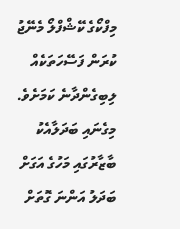މިފްކޯގެ ކޭޝްފްލޯ މެނޭޖު ކުރަން ފަސޭހަތަކެއް ލިބިގެންދާނެ ކަމަށެވެ. މިގެނައި ބަދަލާއެކު ބާޒާރުގައި މަހުގެ އަގަށް ބަދަލު އަންނަ ގޮތަށް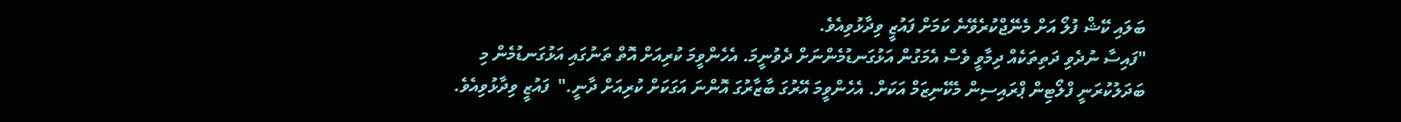ބަލައި ކޭޝް ފުލޯ އަށް މެނޭޖްކުރެވޭނެ ކަމަށް ފައުޒީ ވިދާޅުވިއެވެ.
"ފައިސާ ނުދެވި ދަތިތަކެއް ދިމާވީ ވެސް އެމަގުން އަޅުގަނޑުމެންނަށް ދެވުނީމަ. އެހެންވީމަ ކުރިއަށް އޮތް ތަނުގައި އަޅުގަނޑުމެން މި ބަދަލުކުރަނީ ފްލޯޓިން ޕްރައިސިން މެކޭނިޒަމް އަކަށް. އެހެންވީމަ އޭރުގަ ބާޒާރުގަ އޮންނަ އަގަކަށް ކުރިއަށް ދާނީ."  ފައުޒީ ވިދާޅުވިއެވެ.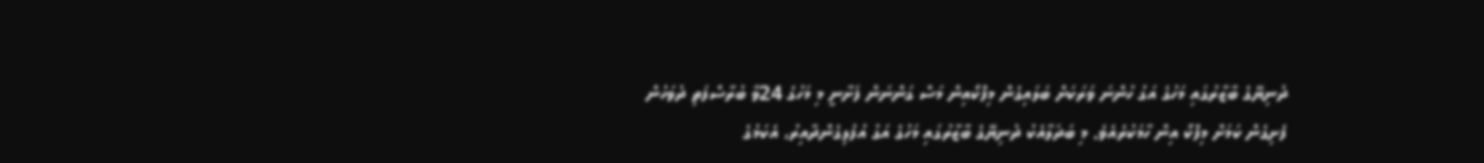ދުނިޔޭގެ ބާޒާރުގައި މަހުގެ އަގު ހުންނަ ވަރަކަށް ބަލައިގެން މިފްކޯއިން މަސް ގަންނަން ފަށާނީ މި މަހުގެ 24ވާ ބުރާސްފަތި ދުވަހުން ފެށިގެން ކަމަށް މިފްކޯ އިން ހާމަކުރެއެވެ. މި ބަދަލާއެކު ދުނިޔޭގެ ބާޒާރުގައި މަހުގެ އަގު އުފުލިގެންދާއިރު، އެކަމުގެ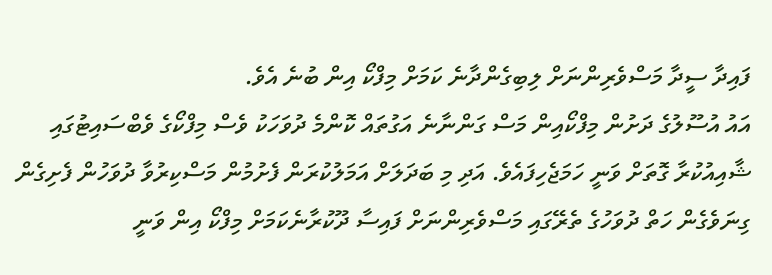ފައިދާ ސީދާ މަސްވެރިންނަށް ލިބިގެންދާނެ ކަމަށް މިފްކޯ އިން ބުނެ އެވެ.
އައު އުސޫލުގެ ދަށުން މިފްކޯއިން މަސް ގަންނާނެ އަގުތައް ކޮންމެ ދުވަހަކު ވެސް މިފްކޯގެ ވެބްސައިޓުގައި ޝާއިއުކުރާ ގޮތަށް ވަނީ ހަމަޖެހިފައެވެ. އަދި މި ބަދަލަށް އަމަލުކުރަން ފެށުމުން މަސްކިރުވާ ދުވަހުން ފެށިގެން ގިނަވެގެން ހަތް ދުވަހުގެ ތެރޭގައި މަސްވެރިންނަށް ފައިސާ ދޫކުރާނެކަމަށް މިފްކޯ އިން ވަނީ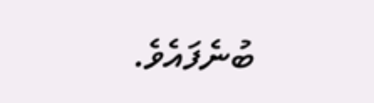ބުނެފައެވެ.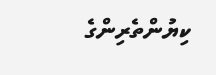ކިޔުންތެރިންގެ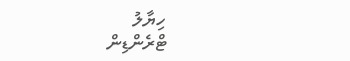ހިޔާލު
ޓްރެންޑިން